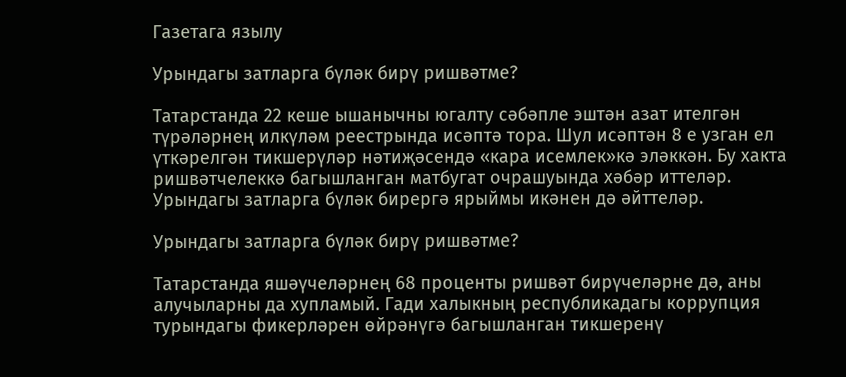Газетага язылу

Урындагы затларга бүләк бирү ришвәтме?

Татарстанда 22 кеше ышанычны югалту сәбәпле эштән азат ителгән түрәләрнең илкүләм реестрында исәптә тора. Шул исәптән 8 е узган ел үткәрелгән тикшерүләр нәтиҗәсендә «кара исемлек»кә эләккән. Бу хакта ришвәтчелеккә багышланган матбугат очрашуында хәбәр иттеләр. Урындагы затларга бүләк бирергә ярыймы икәнен дә әйттеләр.

Урындагы затларга бүләк бирү ришвәтме?

Татарстанда яшәүчеләрнең 68 проценты ришвәт бирүчеләрне дә, аны алучыларны да хупламый. Гади халыкның республикадагы коррупция турындагы фикерләрен өйрәнүгә багышланган тикшеренү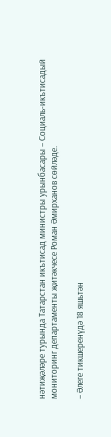нәтиҗәләре турында Татарстан икътисад министры урынбасары – Социаль-икътисадый мониторинг департаменты җитәкчесе Роман Әмирханов сөйләде.

– Әлеге тикшеренүдә 18 яшьтән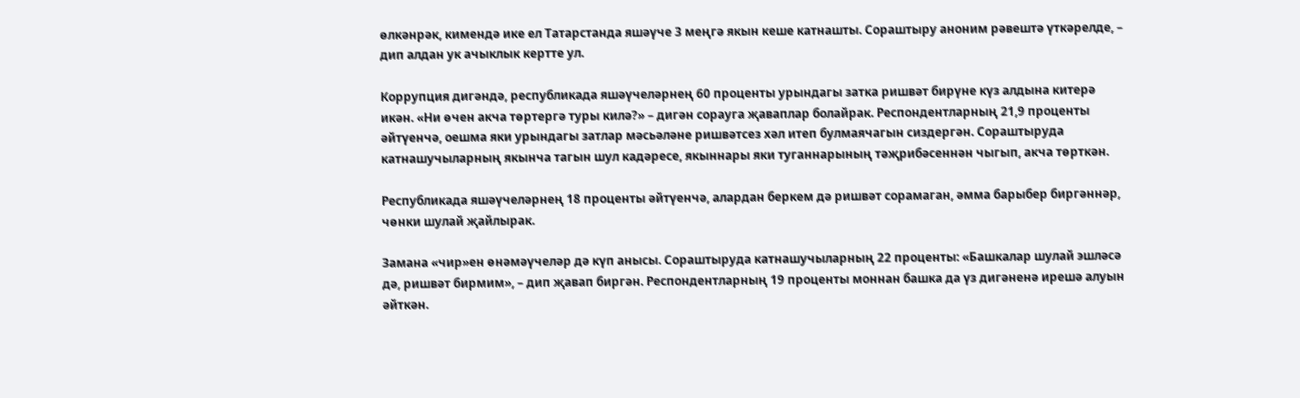өлкәнрәк, кимендә ике ел Татарстанда яшәүче 3 меңгә якын кеше катнашты. Сораштыру аноним рәвештә үткәрелде, – дип алдан ук ачыклык кертте ул.

Коррупция дигәндә, республикада яшәүчеләрнең 60 проценты урындагы затка ришвәт бирүне күз алдына китерә икән. «Ни өчен акча төртергә туры килә?» – дигән сорауга җаваплар болайрак. Респондентларның 21,9 проценты әйтүенчә, оешма яки урындагы затлар мәсьәләне ришвәтсез хәл итеп булмаячагын сиздергән. Сораштыруда катнашучыларның якынча тагын шул кадәресе, якыннары яки туганнарының тәҗрибәсеннән чыгып, акча төрткән.

Республикада яшәүчеләрнең 18 проценты әйтүенчә, алардан беркем дә ришвәт сорамаган, әмма барыбер биргәннәр, чөнки шулай җайлырак.

Замана «чир»ен өнәмәүчеләр дә күп анысы. Сораштыруда катнашучыларның 22 проценты: «Башкалар шулай эшләсә дә, ришвәт бирмим», – дип җавап биргән. Респондентларның 19 проценты моннан башка да үз дигәненә ирешә алуын әйткән.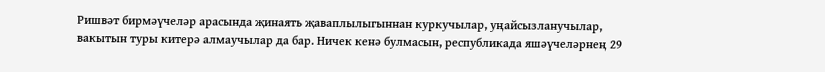Ришвәт бирмәүчеләр арасында җинаять җаваплылыгыннан куркучылар, уңайсызланучылар, вакытын туры китерә алмаучылар да бар. Ничек кенә булмасын, республикада яшәүчеләрнең 29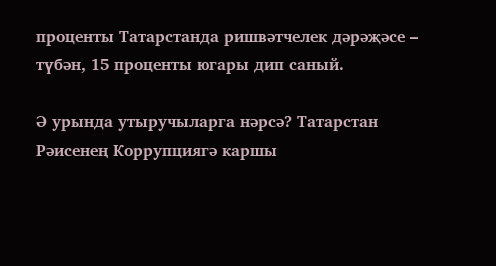проценты Татарстанда ришвәтчелек дәрәҗәсе – түбән, 15 проценты югары дип саный.

Ә урында утыручыларга нәрсә? Татарстан Рәисенең Коррупциягә каршы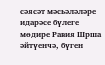сәясәт мәсьәләләре идарәсе бүлеге мөдире Равия Шрша әйтүенчә, бүген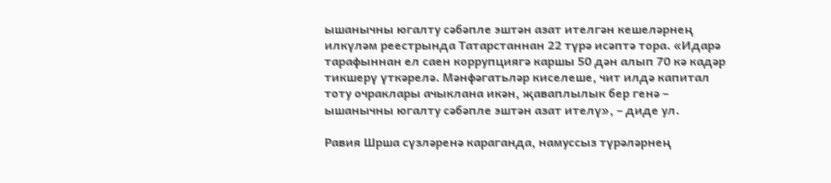ышанычны югалту сәбәпле эштән азат ителгән кешеләрнең илкүләм реестрында Татарстаннан 22 түрә исәптә тора. «Идарә тарафыннан ел саен коррупциягә каршы 50 дән алып 70 кә кадәр тикшерү үткәрелә. Мәнфәгатьләр киселеше, чит илдә капитал тоту очраклары ачыклана икән, җаваплылык бер генә – ышанычны югалту сәбәпле эштән азат ителү», – диде ул.

Равия Шрша сүзләренә караганда, намуссыз түрәләрнең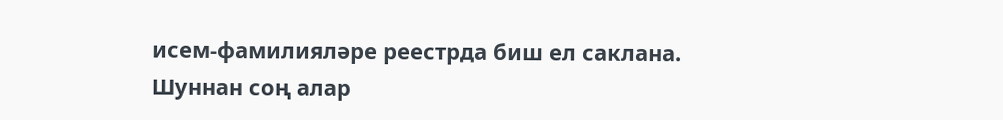исем-фамилияләре реестрда биш ел саклана. Шуннан соң алар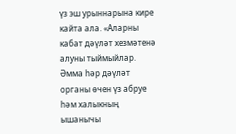үз эш урыннарына кире кайта ала. «Аларны кабат дәүләт хезмәтенә алуны тыймыйлар. Әмма һәр дәүләт органы өчен үз абруе һәм халыкның ышанычы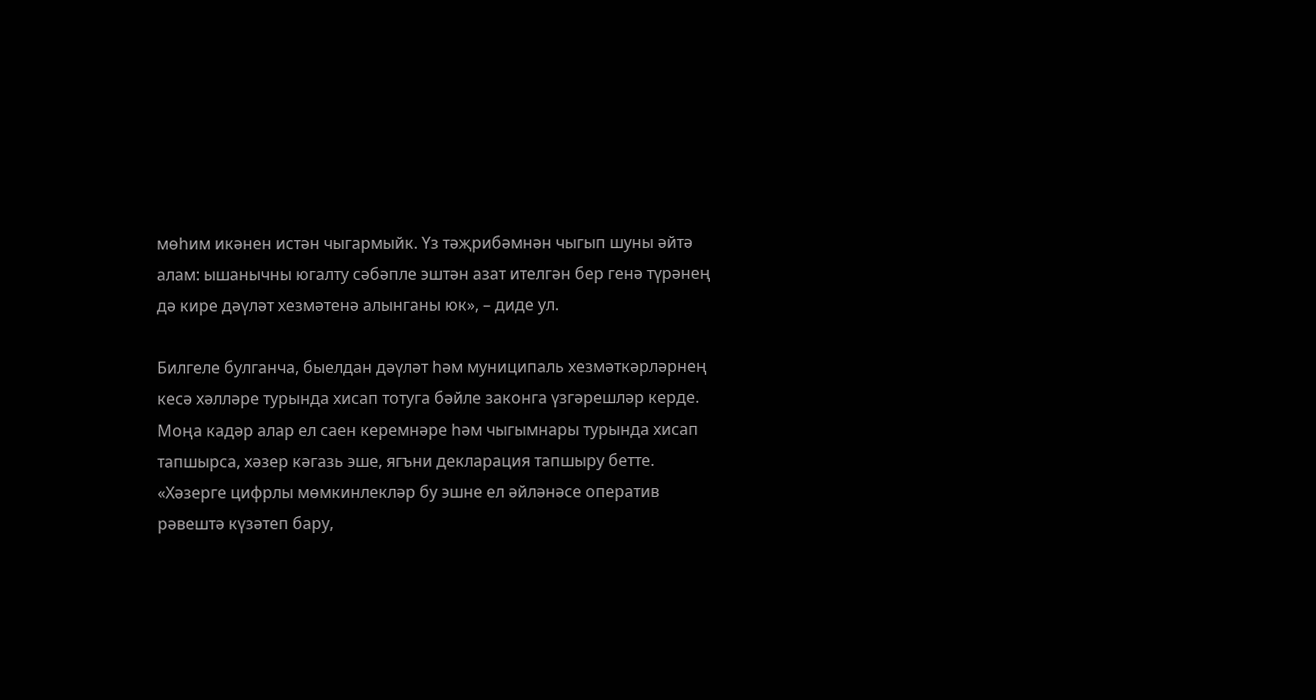мөһим икәнен истән чыгармыйк. Үз тәҗрибәмнән чыгып шуны әйтә алам: ышанычны югалту сәбәпле эштән азат ителгән бер генә түрәнең дә кире дәүләт хезмәтенә алынганы юк», – диде ул.

Билгеле булганча, быелдан дәүләт һәм муниципаль хезмәткәрләрнең кесә хәлләре турында хисап тотуга бәйле законга үзгәрешләр керде. Моңа кадәр алар ел саен керемнәре һәм чыгымнары турында хисап тапшырса, хәзер кәгазь эше, ягъни декларация тапшыру бетте. «Хәзерге цифрлы мөмкинлекләр бу эшне ел әйләнәсе оператив рәвештә күзәтеп бару,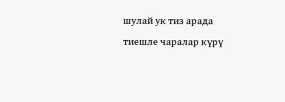шулай ук тиз арада тиешле чаралар күрү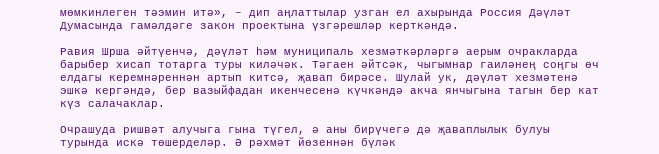мөмкинлеген тәэмин итә», – дип аңлаттылар узган ел ахырында Россия Дәүләт Думасында гамәлдәге закон проектына үзгәрешләр керткәндә.

Равия Шрша әйтүенчә, дәүләт һәм муниципаль хезмәткәрләргә аерым очракларда барыбер хисап тотарга туры киләчәк. Тәгаен әйтсәк, чыгымнар гаиләнең соңгы өч елдагы керемнәреннән артып китсә, җавап бирәсе. Шулай ук, дәүләт хезмәтенә эшкә кергәндә, бер вазыйфадан икенчесенә күчкәндә акча янчыгына тагын бер кат күз салачаклар.

Очрашуда ришвәт алучыга гына түгел, ә аны бирүчегә дә җаваплылык булуы турында искә төшерделәр. Ә рәхмәт йөзеннән бүләк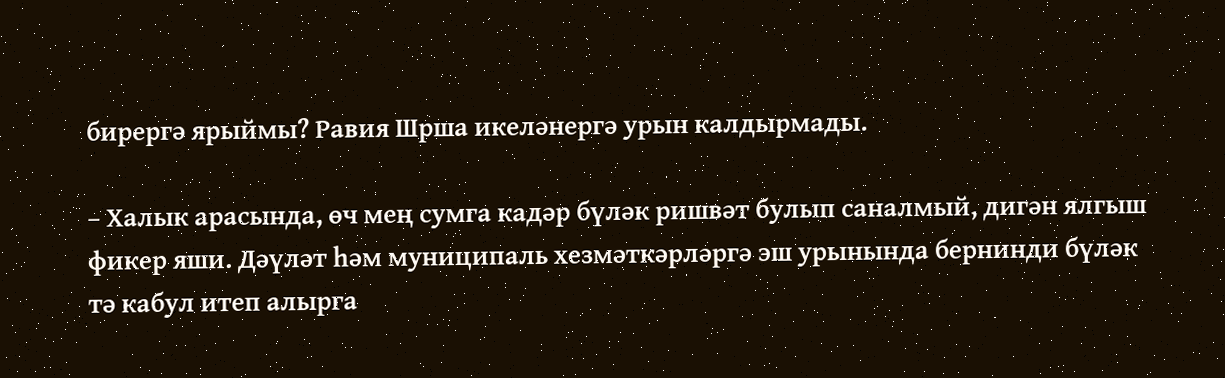бирергә ярыймы? Равия Шрша икеләнергә урын калдырмады.

– Халык арасында, өч мең сумга кадәр бүләк ришвәт булып саналмый, дигән ялгыш фикер яши. Дәүләт һәм муниципаль хезмәткәрләргә эш урынында бернинди бүләк тә кабул итеп алырга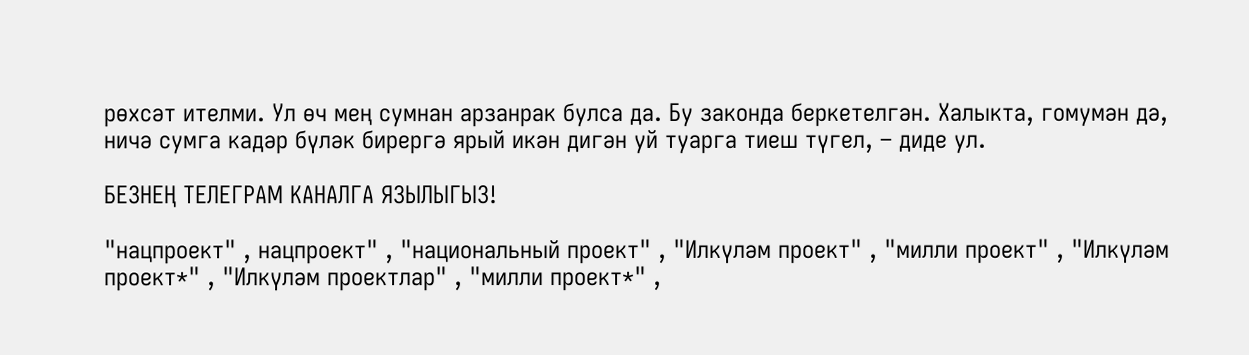рөхсәт ителми. Ул өч мең сумнан арзанрак булса да. Бу законда беркетелгән. Халыкта, гомумән дә, ничә сумга кадәр бүләк бирергә ярый икән дигән уй туарга тиеш түгел, – диде ул.

БЕЗНЕҢ ТЕЛЕГРАМ КАНАЛГА ЯЗЫЛЫГЫЗ!

"нацпроект" , нацпроект" , "национальный проект" , "Илкүләм проект" , "милли проект" , "Илкүләм проект*" , "Илкүләм проектлар" , "милли проект*" ,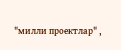"милли проектлар" ,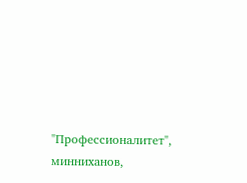"Профессионалитет", минниханов,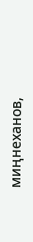миңнеханов,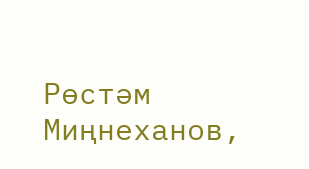Рөстәм Миңнеханов,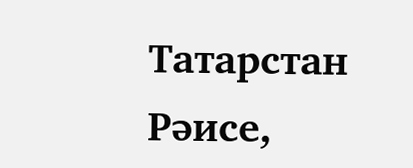Татарстан Рәисе,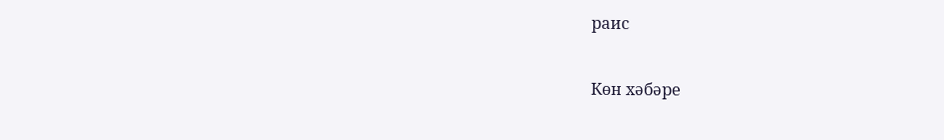раис

Көн хәбәре